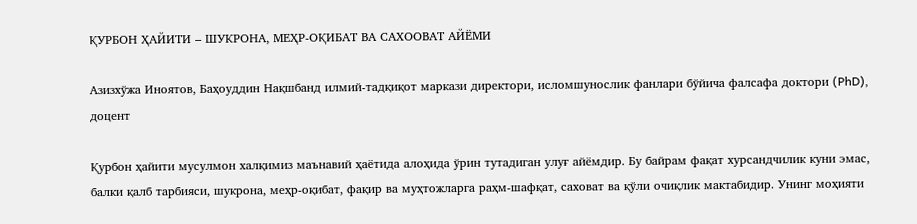ҚУРБОН ҲАЙИТИ – ШУКРОНА, МЕҲР-ОҚИБАТ ВА САХООВАТ АЙЁМИ

Азизхўжа Иноятов, Баҳоуддин Нақшбанд илмий-тадқиқот маркази директори, исломшунослик фанлари бўйича фалсафа доктори (PhD), доцент

Қурбон ҳайити мусулмон халқимиз маънавий ҳаётида алоҳида ўрин тутадиган улуғ айёмдир. Бу байрам фақат хурсандчилик куни эмас, балки қалб тарбияси, шукрона, меҳр-оқибат, фақир ва муҳтожларга раҳм-шафқат, саховат ва қўли очиқлик мактабидир. Унинг моҳияти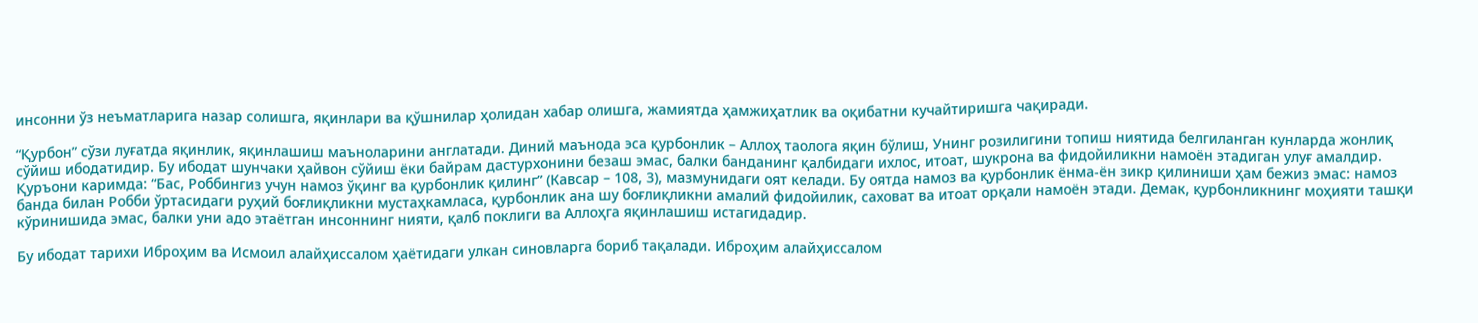инсонни ўз неъматларига назар солишга, яқинлари ва қўшнилар ҳолидан хабар олишга, жамиятда ҳамжиҳатлик ва оқибатни кучайтиришга чақиради.

“Қурбон” сўзи луғатда яқинлик, яқинлашиш маъноларини англатади. Диний маънода эса қурбонлик – Аллоҳ таолога яқин бўлиш, Унинг розилигини топиш ниятида белгиланган кунларда жонлиқ сўйиш ибодатидир. Бу ибодат шунчаки ҳайвон сўйиш ёки байрам дастурхонини безаш эмас, балки банданинг қалбидаги ихлос, итоат, шукрона ва фидойиликни намоён этадиган улуғ амалдир. Қуръони каримда: “Бас, Роббингиз учун намоз ўқинг ва қурбонлик қилинг” (Кавсар – 108, 3), мазмунидаги оят келади. Бу оятда намоз ва қурбонлик ёнма-ён зикр қилиниши ҳам бежиз эмас: намоз банда билан Робби ўртасидаги руҳий боғлиқликни мустаҳкамласа, қурбонлик ана шу боғлиқликни амалий фидойилик, саховат ва итоат орқали намоён этади. Демак, қурбонликнинг моҳияти ташқи кўринишида эмас, балки уни адо этаётган инсоннинг нияти, қалб поклиги ва Аллоҳга яқинлашиш истагидадир.

Бу ибодат тарихи Иброҳим ва Исмоил алайҳиссалом ҳаётидаги улкан синовларга бориб тақалади. Иброҳим алайҳиссалом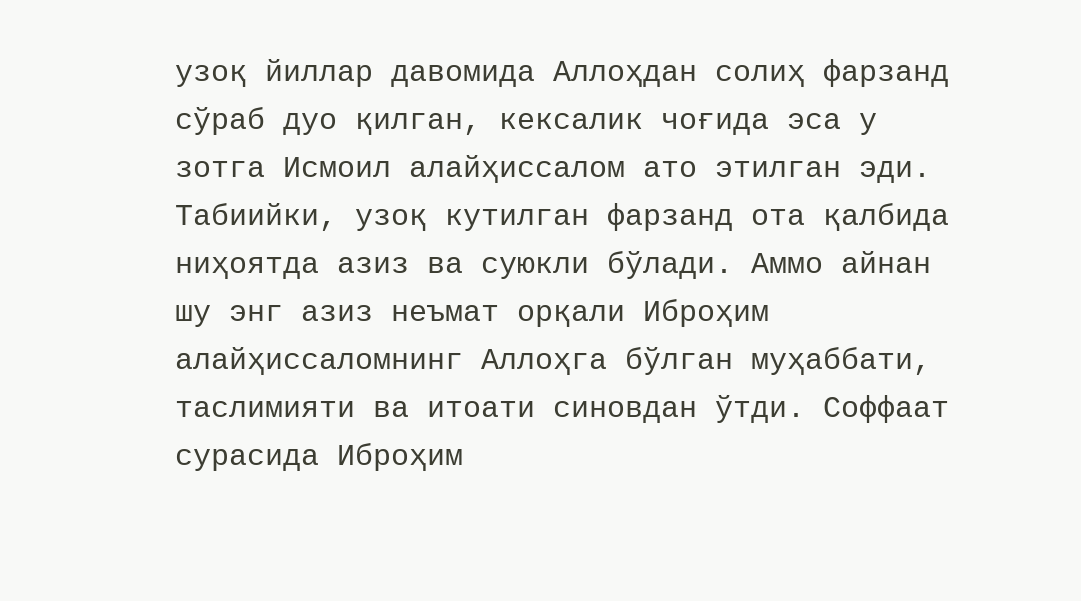узоқ йиллар давомида Аллоҳдан солиҳ фарзанд сўраб дуо қилган, кексалик чоғида эса у зотга Исмоил алайҳиссалом ато этилган эди. Табиийки, узоқ кутилган фарзанд ота қалбида ниҳоятда азиз ва суюкли бўлади. Аммо айнан шу энг азиз неъмат орқали Иброҳим алайҳиссаломнинг Аллоҳга бўлган муҳаббати, таслимияти ва итоати синовдан ўтди. Соффаат сурасида Иброҳим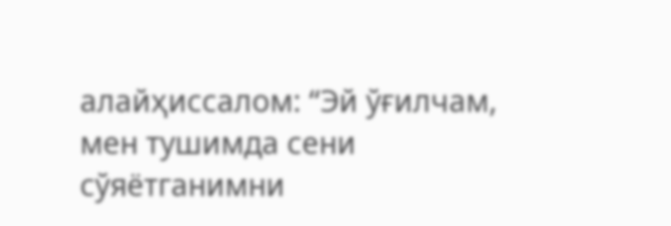алайҳиссалом: “Эй ўғилчам, мен тушимда сени сўяётганимни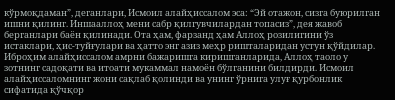кўрмоқдаман”, деганлари, Исмоил алайҳиссалом эса: “Эй отажон, сизга буюрилган ишни қилинг. Иншааллоҳ мени сабр қилгувчилардан топасиз”, дея жавоб берганлари баён қилинади. Ота ҳам, фарзанд ҳам Аллоҳ розилигини ўз истаклари, ҳис-туйғулари ва ҳатто энг азиз меҳр ришталаридан устун қўйдилар. Иброҳим алайҳиссалом амрни бажаришга киришганларида, Аллоҳ таоло у зотнинг садоқати ва итоати мукаммал намоён бўлганини билдирди. Исмоил алайҳиссаломнинг жони сақлаб қолинди ва унинг ўрнига улуғ қурбонлик сифатида қўчқор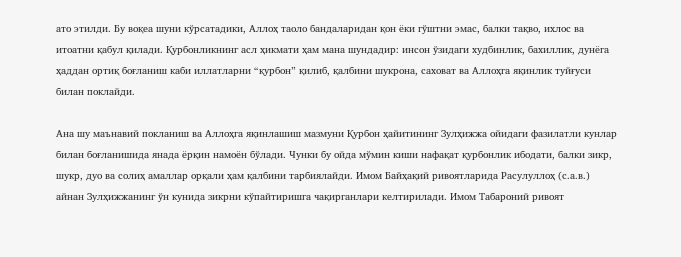ато этилди. Бу воқеа шуни кўрсатадики, Аллоҳ таоло бандаларидан қон ёки гўштни эмас, балки тақво, ихлос ва итоатни қабул қилади. Қурбонликнинг асл ҳикмати ҳам мана шундадир: инсон ўзидаги худбинлик, бахиллик, дунёга ҳаддан ортиқ боғланиш каби иллатларни “қурбон” қилиб, қалбини шукрона, саховат ва Аллоҳга яқинлик туйғуси билан поклайди.

Ана шу маънавий покланиш ва Аллоҳга яқинлашиш мазмуни Қурбон ҳайитининг Зулҳижжа ойидаги фазилатли кунлар билан боғланишида янада ёрқин намоён бўлади. Чунки бу ойда мўмин киши нафақат қурбонлик ибодати, балки зикр, шукр, дуо ва солиҳ амаллар орқали ҳам қалбини тарбиялайди. Имом Байҳақий ривоятларида Расулуллоҳ (с.а.в.) айнан Зулҳижжанинг ўн кунида зикрни кўпайтиришга чақирганлари келтирилади. Имом Табароний ривоят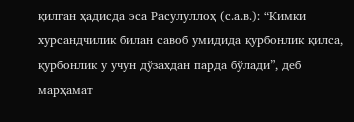қилган ҳадисда эса Расулуллоҳ (с.а.в.): “Кимки хурсандчилик билан савоб умидида қурбонлик қилса, қурбонлик у учун дўзахдан парда бўлади”, деб марҳамат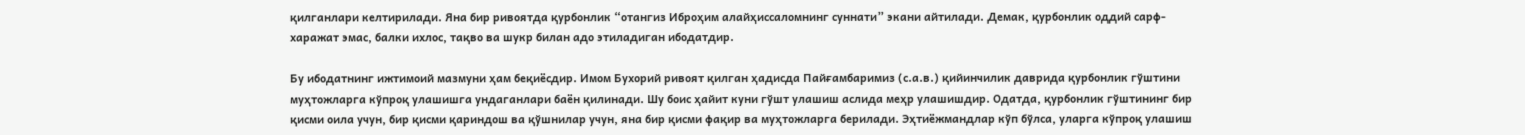қилганлари келтирилади. Яна бир ривоятда қурбонлик “отангиз Иброҳим алайҳиссаломнинг суннати” экани айтилади. Демак, қурбонлик оддий сарф-харажат эмас, балки ихлос, тақво ва шукр билан адо этиладиган ибодатдир.

Бу ибодатнинг ижтимоий мазмуни ҳам беқиёсдир. Имом Бухорий ривоят қилган ҳадисда Пайғамбаримиз (с.а.в.) қийинчилик даврида қурбонлик гўштини муҳтожларга кўпроқ улашишга ундаганлари баён қилинади. Шу боис ҳайит куни гўшт улашиш аслида меҳр улашишдир. Одатда, қурбонлик гўштининг бир қисми оила учун, бир қисми қариндош ва қўшнилар учун, яна бир қисми фақир ва муҳтожларга берилади. Эҳтиёжмандлар кўп бўлса, уларга кўпроқ улашиш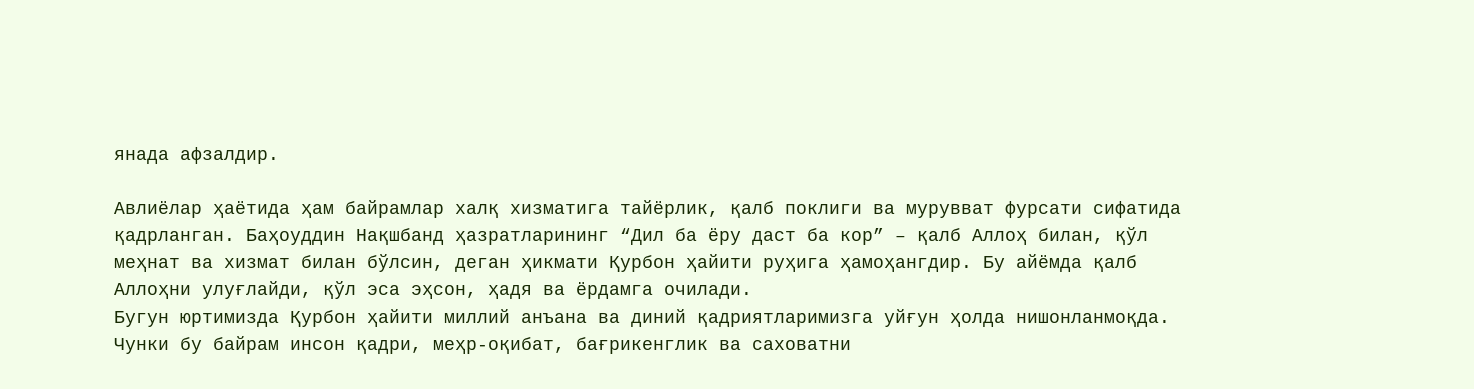янада афзалдир.

Авлиёлар ҳаётида ҳам байрамлар халқ хизматига тайёрлик, қалб поклиги ва мурувват фурсати сифатида қадрланган. Баҳоуддин Нақшбанд ҳазратларининг “Дил ба ёру даст ба кор” – қалб Аллоҳ билан, қўл меҳнат ва хизмат билан бўлсин, деган ҳикмати Қурбон ҳайити руҳига ҳамоҳангдир. Бу айёмда қалб Аллоҳни улуғлайди, қўл эса эҳсон, ҳадя ва ёрдамга очилади.
Бугун юртимизда Қурбон ҳайити миллий анъана ва диний қадриятларимизга уйғун ҳолда нишонланмоқда. Чунки бу байрам инсон қадри, меҳр-оқибат, бағрикенглик ва саховатни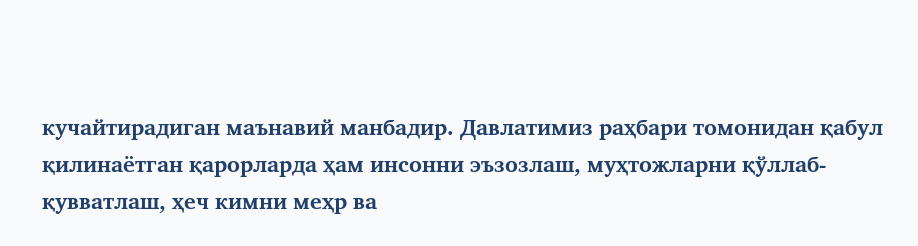кучайтирадиган маънавий манбадир. Давлатимиз раҳбари томонидан қабул қилинаётган қарорларда ҳам инсонни эъзозлаш, муҳтожларни қўллаб-қувватлаш, ҳеч кимни меҳр ва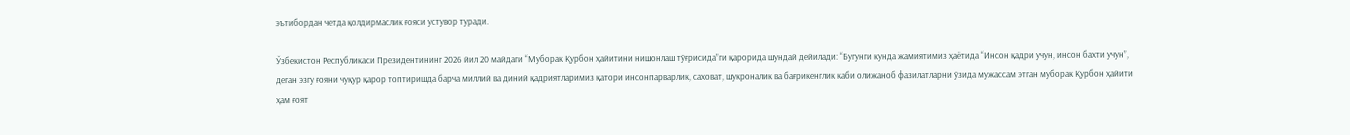эътибордан четда қолдирмаслик ғояси устувор туради.

Ўзбекистон Республикаси Президентининг 2026 йил 20 майдаги “Муборак Қурбон ҳайитини нишонлаш тўғрисида”ги қарорида шундай дейилади: “Бугунги кунда жамиятимиз ҳаётида “Инсон қадри учун, инсон бахти учун”, деган эзгу ғояни чуқур қарор топтиришда барча миллий ва диний қадриятларимиз қатори инсонпарварлик, саховат, шукроналик ва бағрикенглик каби олижаноб фазилатларни ўзида мужассам этган муборак Қурбон ҳайити ҳам ғоят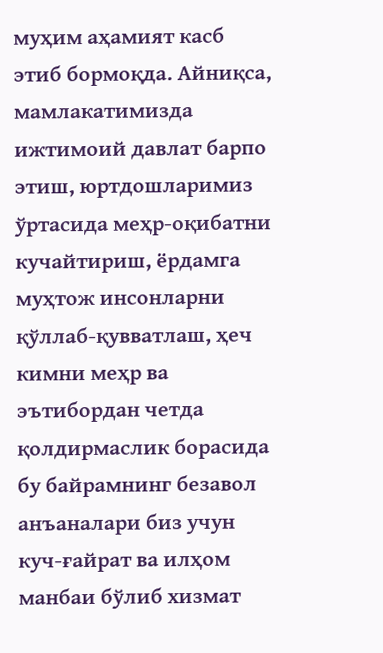муҳим аҳамият касб этиб бормоқда. Айниқса, мамлакатимизда ижтимоий давлат барпо этиш, юртдошларимиз ўртасида меҳр-оқибатни кучайтириш, ёрдамга муҳтож инсонларни қўллаб-қувватлаш, ҳеч кимни меҳр ва эътибордан четда қолдирмаслик борасида бу байрамнинг безавол анъаналари биз учун куч-ғайрат ва илҳом манбаи бўлиб хизмат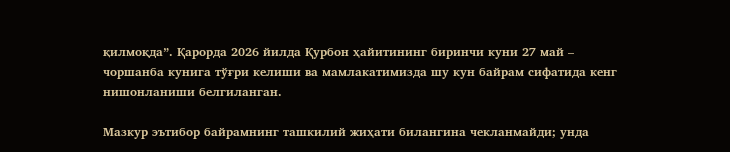қилмоқда”. Қарорда 2026 йилда Қурбон ҳайитининг биринчи куни 27 май – чоршанба кунига тўғри келиши ва мамлакатимизда шу кун байрам сифатида кенг нишонланиши белгиланган.

Мазкур эътибор байрамнинг ташкилий жиҳати билангина чекланмайди; унда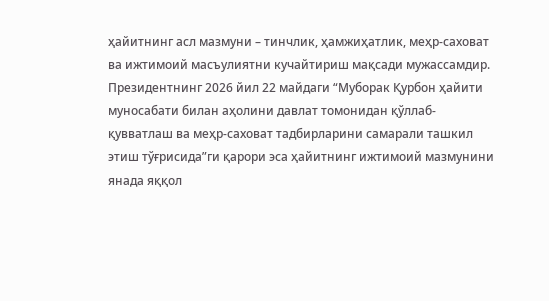ҳайитнинг асл мазмуни – тинчлик, ҳамжиҳатлик, меҳр-саховат ва ижтимоий масъулиятни кучайтириш мақсади мужассамдир.
Президентнинг 2026 йил 22 майдаги “Муборак Қурбон ҳайити муносабати билан аҳолини давлат томонидан қўллаб-қувватлаш ва меҳр-саховат тадбирларини самарали ташкил этиш тўғрисида”ги қарори эса ҳайитнинг ижтимоий мазмунини янада яққол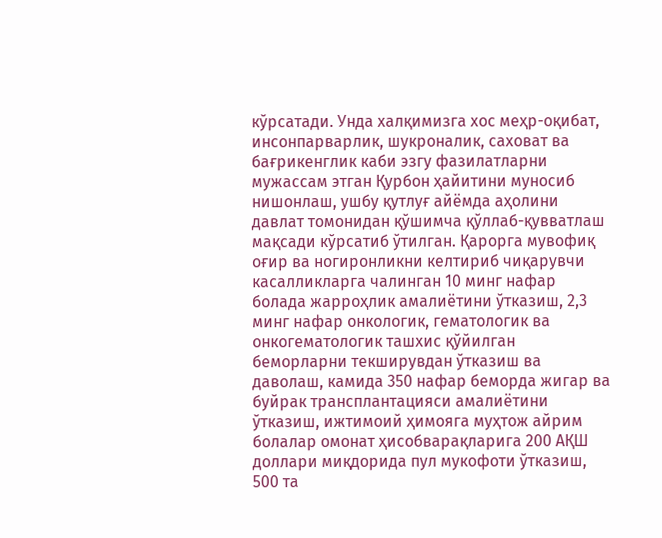кўрсатади. Унда халқимизга хос меҳр-оқибат, инсонпарварлик, шукроналик, саховат ва бағрикенглик каби эзгу фазилатларни мужассам этган Қурбон ҳайитини муносиб нишонлаш, ушбу қутлуғ айёмда аҳолини давлат томонидан қўшимча қўллаб-қувватлаш мақсади кўрсатиб ўтилган. Қарорга мувофиқ оғир ва ногиронликни келтириб чиқарувчи касалликларга чалинган 10 минг нафар болада жарроҳлик амалиётини ўтказиш, 2,3 минг нафар онкологик, гематологик ва онкогематологик ташхис қўйилган беморларни текширувдан ўтказиш ва даволаш, камида 350 нафар беморда жигар ва буйрак трансплантацияси амалиётини ўтказиш, ижтимоий ҳимояга муҳтож айрим болалар омонат ҳисобварақларига 200 АҚШ доллари миқдорида пул мукофоти ўтказиш, 500 та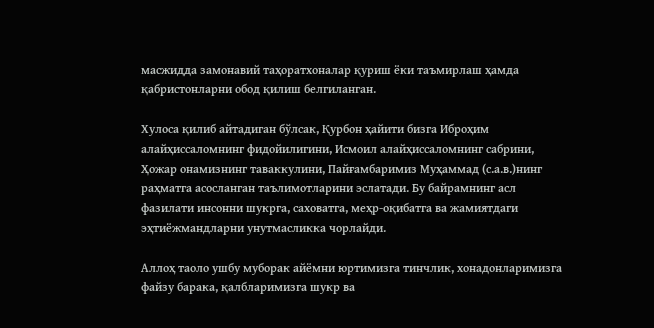масжидда замонавий таҳоратхоналар қуриш ёки таъмирлаш ҳамда қабристонларни обод қилиш белгиланган.

Хулоса қилиб айтадиган бўлсак, Қурбон ҳайити бизга Иброҳим алайҳиссаломнинг фидойилигини, Исмоил алайҳиссаломнинг сабрини, Ҳожар онамизнинг таваккулини, Пайғамбаримиз Муҳаммад (с.а.в.)нинг раҳматга асосланган таълимотларини эслатади. Бу байрамнинг асл фазилати инсонни шукрга, саховатга, меҳр-оқибатга ва жамиятдаги эҳтиёжмандларни унутмасликка чорлайди.

Аллоҳ таоло ушбу муборак айёмни юртимизга тинчлик, хонадонларимизга файзу барака, қалбларимизга шукр ва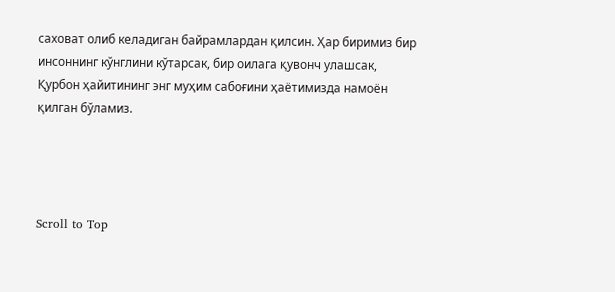саховат олиб келадиган байрамлардан қилсин. Ҳар биримиз бир инсоннинг кўнглини кўтарсак, бир оилага қувонч улашсак, Қурбон ҳайитининг энг муҳим сабоғини ҳаётимизда намоён қилган бўламиз.




Scroll to Top